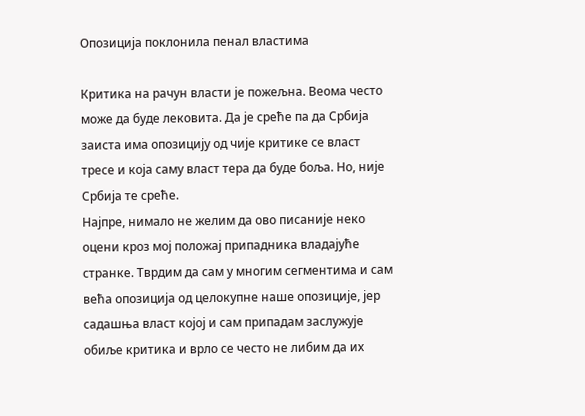Опозиција поклонила пенал властима

Критика на рачун власти је пожељна. Веома често може да буде лековита. Да је среће па да Србија заиста има опозицију од чије критике се власт тресе и која саму власт тера да буде боља. Но, није Србија те среће.
Најпре, нимало не желим да ово писаније неко оцени кроз мој положај припадника владајуће странке. Тврдим да сам у многим сегментима и сам већа опозиција од целокупне наше опозиције, јер садашња власт којој и сам припадам заслужује обиље критика и врло се често не либим да их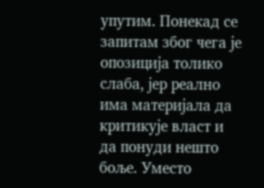упутим. Понекад се запитам због чега је опозиција толико слаба, јер реално има материјала да критикује власт и да понуди нешто боље. Уместо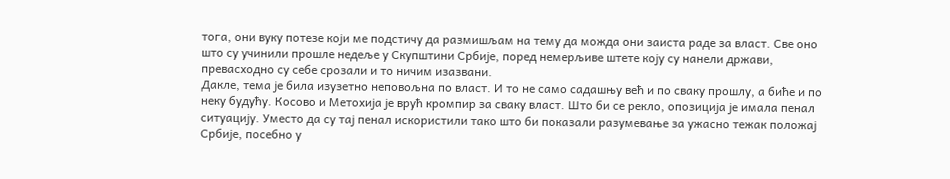тога, они вуку потезе који ме подстичу да размишљам на тему да можда они заиста раде за власт. Све оно што су учинили прошле недеље у Скупштини Србије, поред немерљиве штете коју су нанели држави, превасходно су себе срозали и то ничим изазвани.
Дакле, тема је била изузетно неповољна по власт. И то не само садашњу већ и по сваку прошлу, а биће и по неку будућу. Косово и Метохија је врућ кромпир за сваку власт. Што би се рекло, опозиција је имала пенал ситуацију. Уместо да су тај пенал искористили тако што би показали разумевање за ужасно тежак положај Србије, посебно у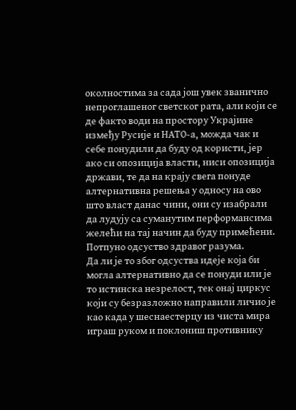околностима за сада још увек званично непроглашеног светског рата, али који се де факто води на простору Украјине између Русије и НАТО-а, можда чак и себе понудили да буду од користи, јер ако си опозиција власти, ниси опозиција држави, те да на крају свега понуде алтернативна решења у односу на ово што власт данас чини, они су изабрали да лудују са суманутим перформансима желећи на тај начин да буду примећени. Потпуно одсуство здравог разума.
Да ли је то због одсуства идеје која би могла алтернативно да се понуди или је то истинска незрелост, тек онај циркус који су безразложно направили личио је као када у шеснаестерцу из чиста мира играш руком и поклониш противнику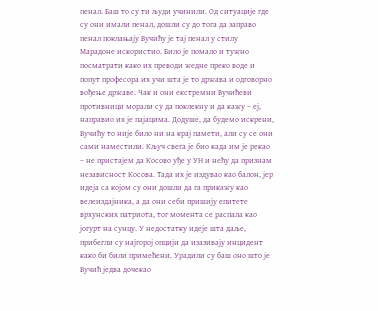пенал. Баш то су ти људи учинили. Од ситуације где су они имали пенал, дошли су до тога да заправо пенал поклањају Вучићу је тај пенал у стилу Марадоне искористио. Било је помало и тужно посматрати како их преводи жедне преко воде и попут професора их учи шта је то држава и одговорно вођење државе. Чак и они екстремни Вучићеви противници морали су да поклекну и да кажу – еј, направио их је пајацима. Додуше, да будемо искрени, Вучићу то није било ни на крај памети, али су се они сами наместили. Кључ свега је био када им је рекао – не пристајем да Косово уђе у УН и нећу да признам независност Косова. Тада их је издувао као балон, јер идеја са којом су они дошли да га прикажу као велеиздајника, а да они себи пришију епитете врхунских патриота, тог момента се распала као јогурт на сунцу. У недостатку идеје шта даље, прибегли су најгорој опцији да изазивају инцидент како би били примећени. Урадили су баш оно што је Вучић једва дочекао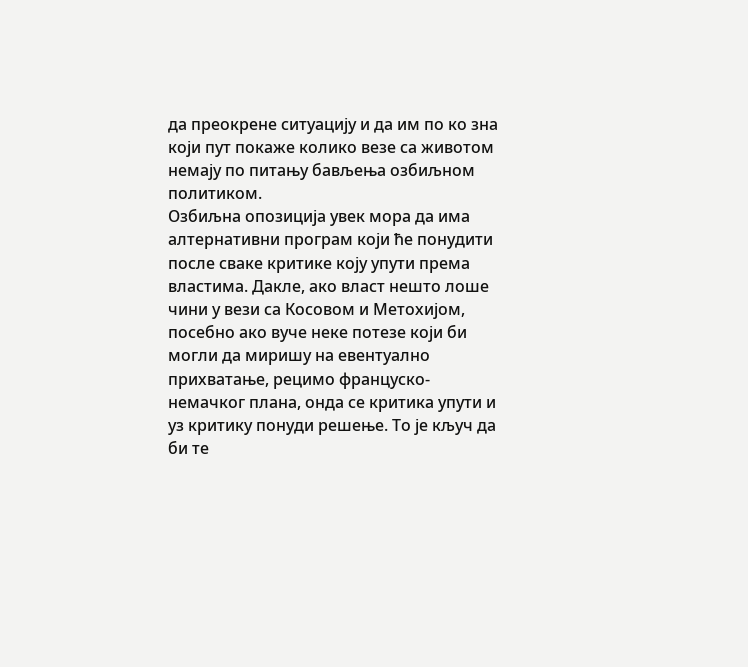да преокрене ситуацију и да им по ко зна који пут покаже колико везе са животом немају по питању бављења озбиљном политиком.
Озбиљна опозиција увек мора да има алтернативни програм који ће понудити после сваке критике коју упути према властима. Дакле, ако власт нешто лоше чини у вези са Косовом и Метохијом, посебно ако вуче неке потезе који би могли да миришу на евентуално прихватање, рецимо француско-немачког плана, онда се критика упути и уз критику понуди решење. То је кључ да би те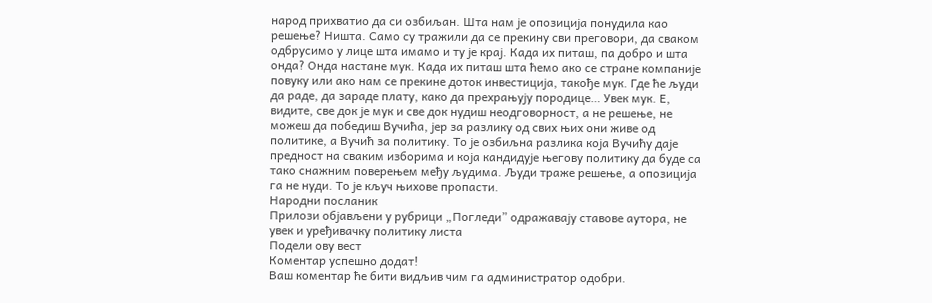народ прихватио да си озбиљан. Шта нам је опозиција понудила као решење? Ништа. Само су тражили да се прекину сви преговори, да сваком одбрусимо у лице шта имамо и ту је крај. Када их питаш, па добро и шта онда? Онда настане мук. Када их питаш шта ћемо ако се стране компаније повуку или ако нам се прекине доток инвестиција, такође мук. Где ће људи да раде, да зараде плату, како да прехрањују породице… Увек мук. Е, видите, све док је мук и све док нудиш неодговорност, а не решење, не можеш да победиш Вучића, јер за разлику од свих њих они живе од политике, а Вучић за политику. То је озбиљна разлика која Вучићу даје предност на сваким изборима и која кандидује његову политику да буде са тако снажним поверењем међу људима. Људи траже решење, а опозиција га не нуди. То је кључ њихове пропасти.
Народни посланик
Прилози објављени у рубрици „Погледи” одражавају ставове аутора, не увек и уређивачку политику листa
Подели ову вест
Комeнтар успeшно додат!
Ваш комeнтар ћe бити видљив чим га администратор одобри.